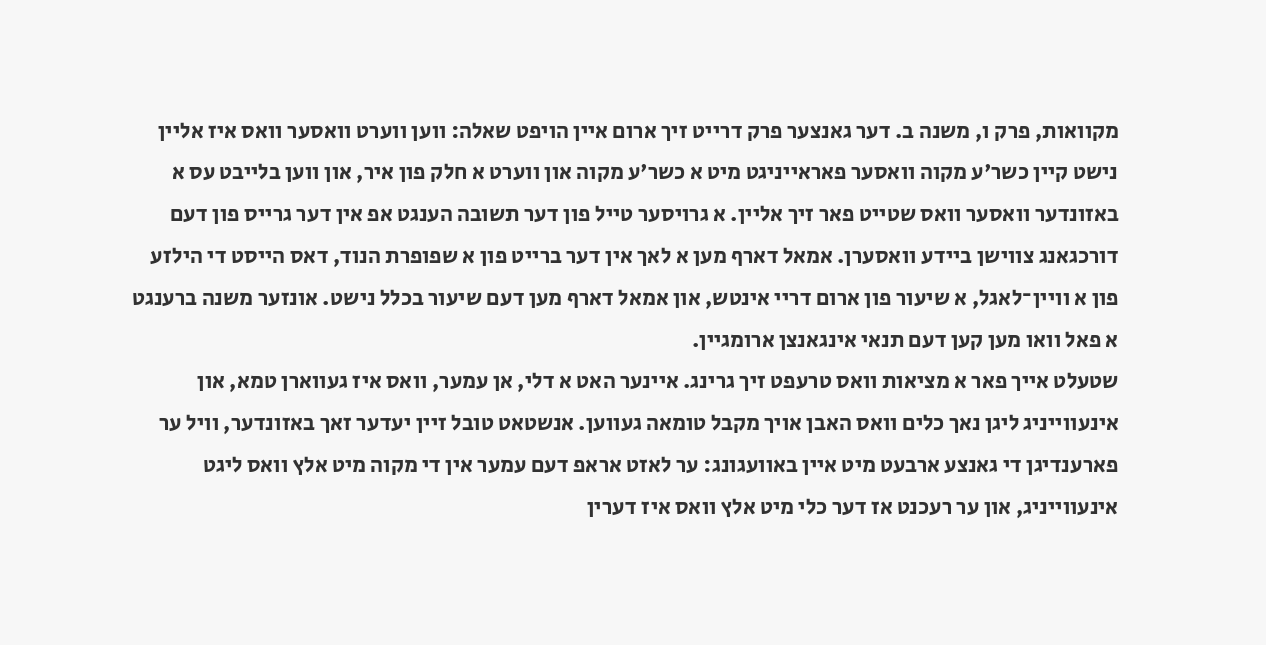מקוואות, פרק ו, משנה ב. דער גאנצער פרק דרייט זיך ארום איין הויפט שאלה: ווען ווערט וואסער וואס איז אליין נישט קיין כשר'ע מקוה וואסער פאראייניגט מיט א כשר'ע מקוה און ווערט א חלק פון איר, און ווען בלייבט עס א באזונדער וואסער וואס שטייט פאר זיך אליין. א גרויסער טייל פון דער תשובה הענגט אפ אין דער גרייס פון דעם דורכגאנג צווישן ביידע וואסערן. אמאל דארף מען א לאך אין דער ברייט פון א שפופרת הנוד, דאס הייסט די הילזע פון א וויין־לאגל, א שיעור פון ארום דריי אינטש, און אמאל דארף מען דעם שיעור בכלל נישט. אונזער משנה ברענגט א פאל וואו מען קען דעם תנאי אינגאנצן ארומגיין.
שטעלט אייך פאר א מציאות וואס טרעפט זיך גרינג. איינער האט א דלי, אן עמער, וואס איז געווארן טמא, און אינעווייניג ליגן נאך כלים וואס האבן אויך מקבל טומאה געווען. אנשטאט טובל זיין יעדער זאך באזונדער, וויל ער פארענדיגן די גאנצע ארבעט מיט איין באוועגונג: ער לאזט אראפ דעם עמער אין די מקוה מיט אלץ וואס ליגט אינעווייניג, און ער רעכנט אז דער כלי מיט אלץ וואס איז דערין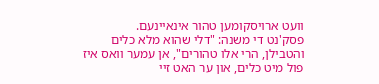וועט ארויסקומען טהור אינאיינעם.
פסק'נט די משנה: "דלי שהוא מלא כלים והטבילן, הרי אלו טהורים", אן עמער וואס איז פול מיט כלים, און ער האט זיי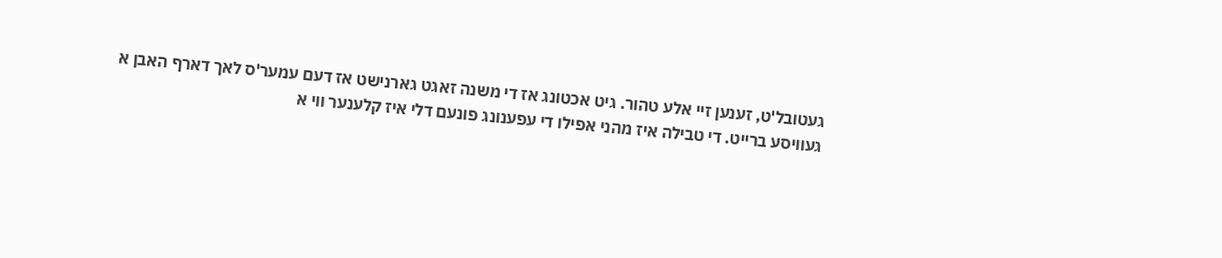געטובל'ט, זענען זיי אלע טהור. גיט אכטונג אז די משנה זאגט גארנישט אז דעם עמער'ס לאך דארף האבן א געוויסע ברייט. די טבילה איז מהני אפילו די עפענונג פונעם דלי איז קלענער ווי א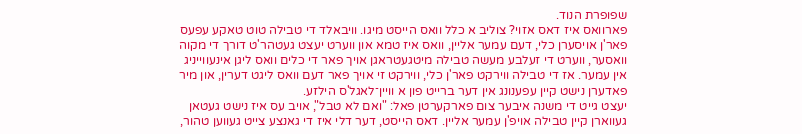שפופרת הנוד.
פארוואס איז דאס אזוי? צוליב א כלל וואס הייסט מיגו. וויבאלד די טבילה טוט טאקע עפעס פאר'ן אויסערן כלי, דעם עמער אליין, וואס איז טמא און ווערט יעצט געטהר'ט דורך די מקוה וואסער, ווערט די זעלבע מעשה טבילה מיטגעטראגן אויך פאר די כלים וואס ליגן אינעווייניג אין עמער. אז די טבילה ווירקט פאר'ן כלי, ווירקט זי אויך פאר דעם וואס ליגט דערין, און מיר פאדערן נישט קיין עפענונג אין דער ברייט פון א וויין־לאגל'ס הילזע.
יעצט גייט די משנה איבער צום פארקערטן פאל: "ואם לא טבל", אויב עס איז נישט געטאן געווארן קיין טבילה אויפ'ן עמער אליין. דאס הייסט, דער דלי איז די גאנצע צייט געווען טהור,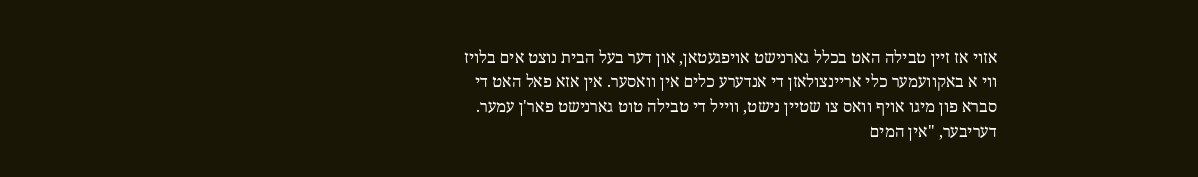אזוי אז זיין טבילה האט בכלל גארנישט אויפגעטאן, און דער בעל הבית נוצט אים בלויז ווי א באקוועמער כלי אריינצולאזן די אנדערע כלים אין וואסער. אין אזא פאל האט די סברא פון מיגו אויף וואס צו שטיין נישט, ווייל די טבילה טוט גארנישט פאר'ן עמער. דעריבער, "אין המים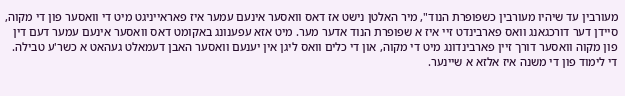מעורבין עד שיהיו מעורבין כשפופרת הנוד", מיר האלטן נישט אז דאס וואסער אינעם עמער איז פאראייניגט מיט די וואסער פון די מקוה, סיידן דער דורכגאנג וואס פארבינדט זיי איז א שפופרת הנוד אדער מער. מיט אזא עפענונג באקומט דאס וואסער אינעם עמער דעם דין פון מקוה וואסער דורך זיין פארבינדונג מיט די מקוה, און די כלים וואס ליגן אין יענעם וואסער האבן דעמאלט געהאט א כשר'ע טבילה.
די לימוד פון די משנה איז אלזא א שיינער.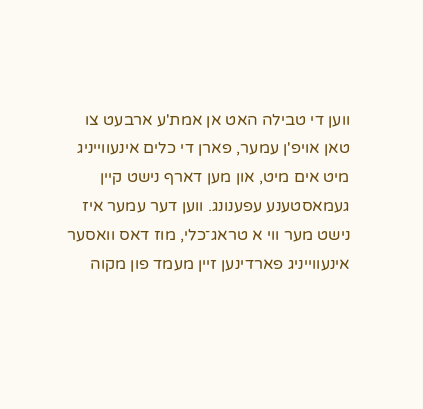ווען די טבילה האט אן אמת'ע ארבעט צו טאן אויפ'ן עמער, פארן די כלים אינעווייניג מיט אים מיט, און מען דארף נישט קיין געמאסטענע עפענונג. ווען דער עמער איז נישט מער ווי א טראג־כלי, מוז דאס וואסער אינעווייניג פארדינען זיין מעמד פון מקוה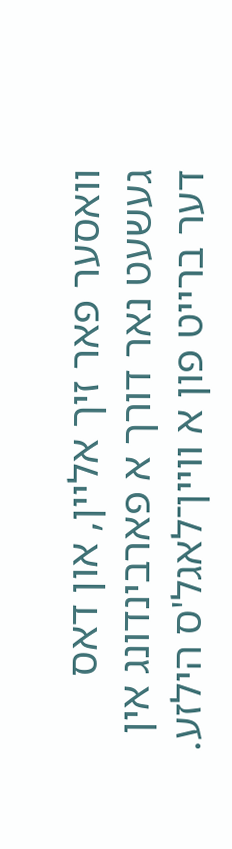וואסער פאר זיך אליין, און דאס געשעט נאר דורך א פארבינדונג אין דער ברייט פון א וויין־לאגל'ס הילזע.